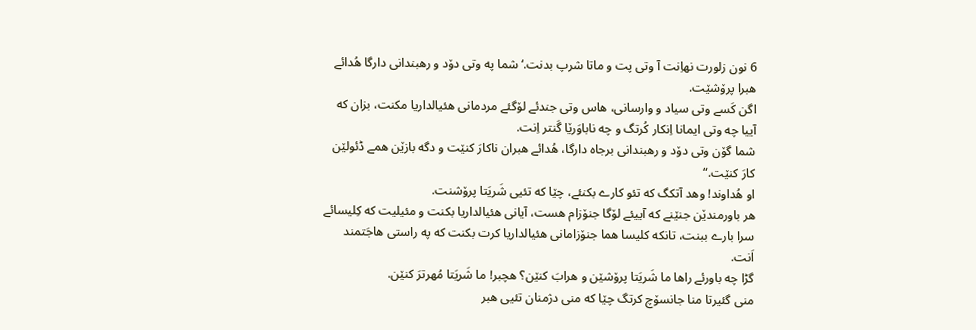6 نون زلورت نهاِنت آ وتی پت و ماتا شرپ بدنت.‘ شما په وتی دۆد و رهبندانی دارگا هُدائے هبرا پرۆشێت.
اگن کَسے وتی سیاد و وارسانی، هاس وتی جندئے لۆگئے مردمانی هئیالداریا مکنت، بزان که آییا چه وتی ایمانا اِنکار کُرتگ و چه ناباوَرێا گَنتر اِنت.
شما گۆن وتی دۆد و رهبندانی برجاه دارگا، هُدائے هبران ناکارَ کنێت و دگه بازێن همے ڈئولێن کارَ کنێت.“
او هُداوند! وهد آتکگ که تئو کارے بکنئے، چێا که تئیی شَریَتا پرۆشنت.
هر باورمندێن جنێنے که آییئے لۆگا جنۆزام هست، آیانی هئیالداریا بکنت و مئیلیت که کِلیسائے سرا بارے ببنت، تانکه کلیسا هما جنۆزامانی هئیالداریا کرت بکنت که په راستی هاجَتمند اَنت.
گڑا چه باورئے راها ما شَریَتا پرۆشێن و هرابَ کنێن؟ هچبر! ما شَریَتا مُهرترَ کنێن.
منی گئیرتا منا جانسۆچ کرتگ چێا که منی دژمنان تئیی هبر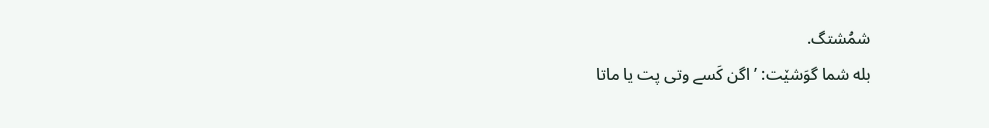شمُشتگ.
بله شما گوَشێت: ’اگن کَسے وتی پت یا ماتا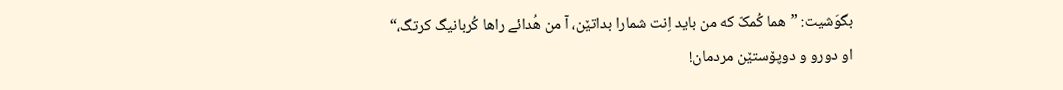بگوَشیت: ”هما کُمکّ که من باید اِنت شمارا بداتێن، آ من هُدائے راها کُربانیگ کرتگ،“
او دورو و دوپۆستێن مردمان!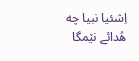اِشئیا نبیا چه هُدائے نێمگا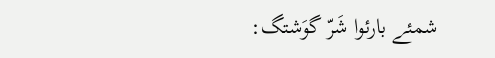شمئے بارئوا شَرّ گوَشتگ: